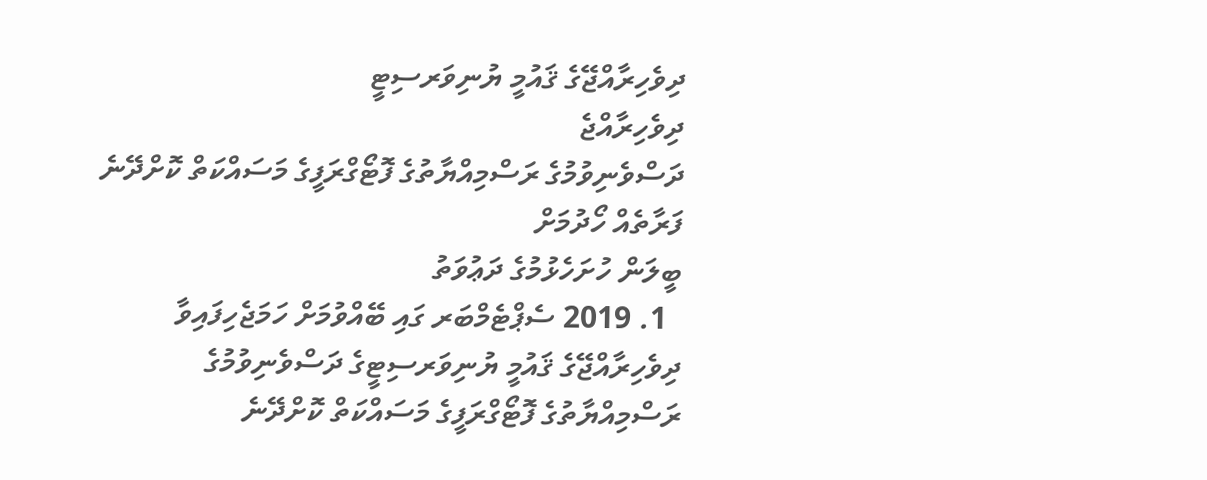ދިވެހިރާއްޖޭގެ ޤައުމީ ޔުނިވަރސިޓީ
ދިވެހިރާއްޖެ
ދަސްވެނިވުމުގެ ރަސްމިއްޔާތުގެ ފޮޓޯގްރަފީގެ މަސައްކަތް ކޮށްދޭނެ ފަރާތެއް ހޯދުމަށް
ބީލަން ހުށަހެޅުމުގެ ދަޢުވަތު
  1. 2019 ސެޕްޓެމްބަރ ގައި ބޭއްވުމަށް ހަމަޖެހިފައިވާ ދިވެހިރާއްޖޭގެ ޤައުމީ ޔުނިވަރސިޓީގެ ދަސްވެނިވުމުގެ ރަސްމިއްޔާތުގެ ފޮޓޯގްރަފީގެ މަސައްކަތް ކޮށްދޭނެ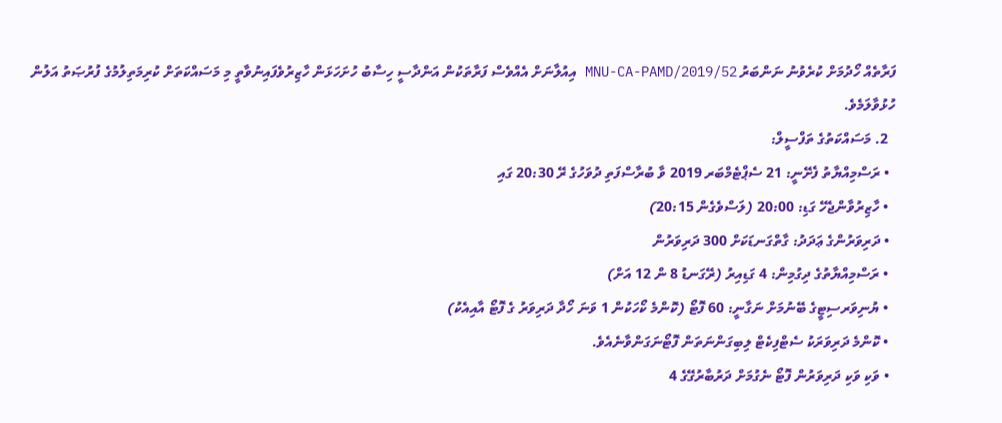ފަރާތެއް ހޯދުމަށް ކުރެވުނު ނަންބަރު MNU-CA-PAMD/2019/52 އިއުލާނަށް އެއްވެސް ފަރާތަކުން އަންދާސީ ހިސާބު ހުށަހަޅަން ހާޒިރުވެފައިނުވާތީ މި މަސައްކަތަށް ކުރިމަތިލުމުގެ ފުރުޞަތު އަލުން ހުޅުވާލަމެވެ.
  2. މަސައްކަތުގެ ތަފްސީލް:
  • ރަސްމިއްޔާތު ފެށޭނީ: 21 ސެޕްޓެމްބަރ 2019 ވާ ބުރާސްފަތި ދުވަހުގެ ރޭ 20:30 ގައި
  • ހާޒިރުވާންޖެހޭ ގަޑި: 20:00 (ލަސްވެގެން 20:15)
  • ދަރިވަރުންގެ ޢަދަދު: ގާތްގަނޑަކަށް 300 ދަރިވަރުން
  • ރަސްމިއްޔާތުގެ ދިގުމިން: 4 ގަޑިއިރު (ރޭގަނޑު 8 ން 12 އަށް)
  • ޔުނިވަރސިޓީގެ ބޭނުމަށް ނަގާނީ: 60 ފޮޓޯ (ކޮންމެ ކޯހަކުން 1 ވަނަ ހޯދާ ދަރިވަރު ގެ ފޮޓޯ އާއިއެކު)
  • ކޮންމެ ދަރިވަރަކު ސެޓްފިކެޓް ލިބިގަންނަތަން ފޮޓޯނަގަންވާނެއެވެ.
  • ވަކި ވަކި ދަރިވަރުން ފޮޓޯ ނެގުމަށް ދަރުބާރުގޭގެ 4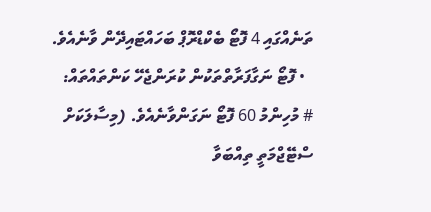ތަނެއްގައި 4 ފޮޓޯ ބެކްޑްރޮޕް ބަހައްޓައިދޭން ވާނެއެވެ.
  • ފޮޓޯ ނަގާފަރާތްތަކުން ކުރަންޖެހޭ ކަންތައްތައް:
# މުހިންމު 60 ފޮޓޯ ނަގަންވާނެއެވެ. (މިސާލަކަށް ސްޓޭޖްމަތީ ތިއްބަވާ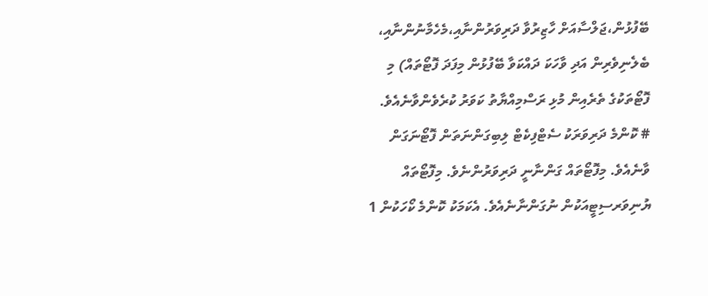ބޭފުޅުން،ޖަލްސާއަށް ހާޒިރުވާ ދަރިވަރުންނާއި،މެހެމާނުންނާއި، ބެލެނިވެރިން އަދި ވާހަކަ ދައްކަވާ ބޭފުޅުން މިފަދަ ފޮޓޯތައް) މި ފޮޓޯތަކުގެ ތެރެއިން މުޅި ރަސްމިއްޔާތު ކަވަރު ކުރެވެންވާނެއެވެ.
# ކޮންމެ ދަރިވަރަކު ސެޓްފިކެޓް ލިބިގަންނަތަން ފޮޓޯނަގަން ވާނެއެވެ. މިފޮޓޯތައް ގަންނާނީ ދަރިވަރުންނެވެ. މިފޮޓޯތައް ޔުނިވަރސިޓީއަކުން ނުގަންނާނެއެވެ. އެކަމަކު ކޮންމެ ކޯހަކުން 1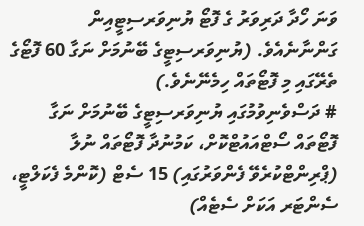ވަނަ ހޯދާ ދަރިވަރު ގެ ފޮޓޯ ޔުނިވަރސިޓީއިން ގަންނާނެއެވެ. (ޔުނިވަރސިޓީގެ ބޭނުމަށް ނަގާ 60 ފޮޓޯގެ ތެރޭގައި މި ފޮޓޯތައް ހިމެނޭނެވެ.)
# ދަސްވެނިވުމުގައި ޔުނިވަރސިޓީގެ ބޭނުމަށް ނަގާ ފޮޓޯތައް ސޯޓްއައުޓްކޮށް، ކަމުނުދާ ފޮޓޯތައް ނުލާ (ޕްރިންޓްކުރެވޭ ފެންވަރުގައި) 15 ސެޓް (ކޮންމެ ފެކަލްޓީ، ސެންޓަރ އަކަށް ސެޓެއް)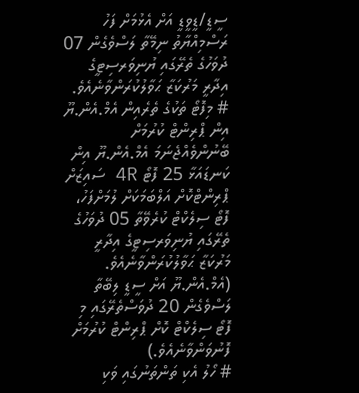ސީޑީ/ޑީވީޑީ އަށް އެޅުމަށް ފަހު ރަސްމިއްޔާތު ނިމޭތާ ލަސްވެގެން 07 ދުވަހުގެ ތެރޭގައި ޔުނިވަރސިޓީގެ އިދާރީ މަރުކަޒާ ޙަވާލުކުރަންވާނެއެވެ.
# މިފޮޓޯ ތަކުގެ ތެރެއިން އެމް.އެން.ޔޫ އިން ޕްރިންޓް ކުރުމަށް ބޭނުންވެއްޖެނަމަ އެމް.އެން.ޔޫ އިން ކަނޑައަޅާ 25 ފޮޓޯ 4R ސައިޒަށް ޕްރިންޓްކޮށް އަލްބަމަކަށް ލުމަށްފަހު، ފޮޓޯ ސިލެކްޓް ކުރެވޭތާ 05 ދުވަހުގެ ތެރޭގައި ޔުނިވަރސިޓީގެ އިދާރީ މަރުކަޒާ ޙަވާލުކުރަންވާނެއެވެ. (އެމް.އެން.ޔޫ އަށް ސީޑީ ލިބޭތާ ލަސްވެގެން 20 ދުވަސްތެރޭގައި މި ފޮޓޯ ސިލެކްޓް ކޮށް ޕްރިންޓް ކުރުމަށް ފޮނުވަންވާނެއެވެ.)
# ހޯލު އެކި ތަންތަނުގައި ވަކި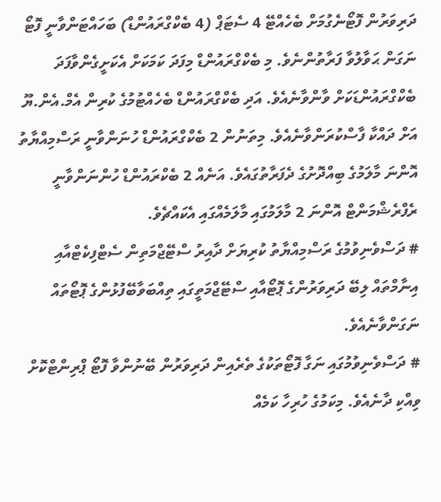ދަރިވަރުން ފޮޓޯނެގުމަށް ބެހެއްޓޭ 4 ސެޓަޕް (4 ބެކްގްރައުންޑް) ބަހައްޓަންވާނީ ފޮޓޯ ނަގަން ޙަވާލުވާ ފަރާތުންނެވެ. މި ބެކްގްރައުންޑް މިފަދަ ކަމަކަށް އެކަށީގެންވާފަދަ ބެކްގްރައުންޑަކަށް ވާންވާނެއެވެ. އަދި ބެކްގްރައުންޑް ބެހެއްޓުމުގެ ކުރިން އެމް.އެން.ޔޫ އަށް ދައްކާ ފާސްކުރަންވާނެއެވެ. މިތަނުން 2 ބެކްގްރައުންޑް ހުނަންވާނީ ރަސްމިއްޔާތު އޮންނަ މާލަމުގެ ބިއްދޮށުގެ ދެފަރާތުގައެވެ. އަނެއް 2 ބެކްރައުންޑް ހުންނަންވާނީ ރެފްރެޝްމަންޓް އޮންނަ 2 މާލަމުގައި މާލަމެއްގައި އެކައްޗެވެ.
# ދަސްވެނިވުމުގެ ރަސްމިއްޔާތު ކުރިޔަށް ދާއިރު ސްޓޭޖްމަތިން ސެޓްފިކެޓްއާއި އިނާމްތައް ލިބޭ ދަރިވަރުންގެ ޕޮޓޯއާއި ސްޓޭޖްމަތީގައި ތިއްބަވާބޭފުޅުންގެ ޕޮޓޯތައް ނަގަންވާނެއެވެ.
# ދަސްވެނިވުމުގައި ނަގާ ފޮޓޯތަކުގެ ތެރެއިން ދަރިވަރުން ބޭނުންވާ ފޮޓޯ ޕްރިންޓްކޮށް ވިއްކި ދާނެއެވެ. މިކަމުގެ ހުރިހާ ކަމެއް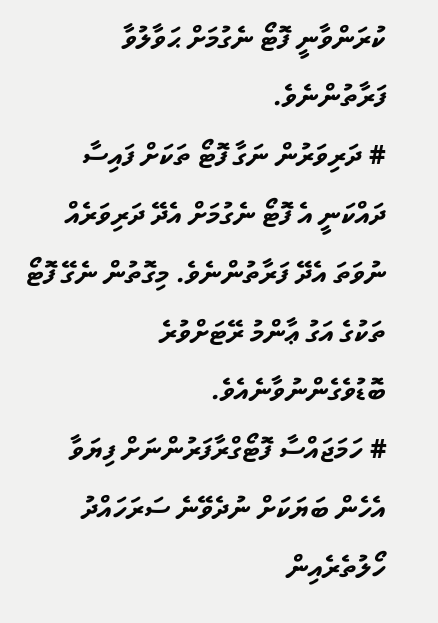ކުރަންވާނީ ފޮޓޯ ނެގުމަށް ޙަވާލުވާ ފަރާތުންނެވެ.
# ދަރިވަރުން ނަގާ ފޮޓޯ ތަކަށް ފައިސާ ދައްކަނީ އެ ފޮޓޯ ނެގުމަށް އެދޭ ދަރިވަރެއް ނުވަތަ އެދޭ ފަރާތުންނެވެ. މިގޮތުން ނެގޭ ފޮޓޯ ތަކުގެ އަގު ޢާންމު ރޭޓަށްވުރެ ބޮޑުވެގެންނުވާނެއެވެ.
# ހަމަޖައްސާ ފޮޓޯގްރާފަރުންނަށް ފިޔަވާ އެހެން ބަޔަކަށް ނުދެވޭނެ ސަރަހައްދު ހޯލުތެރެއިން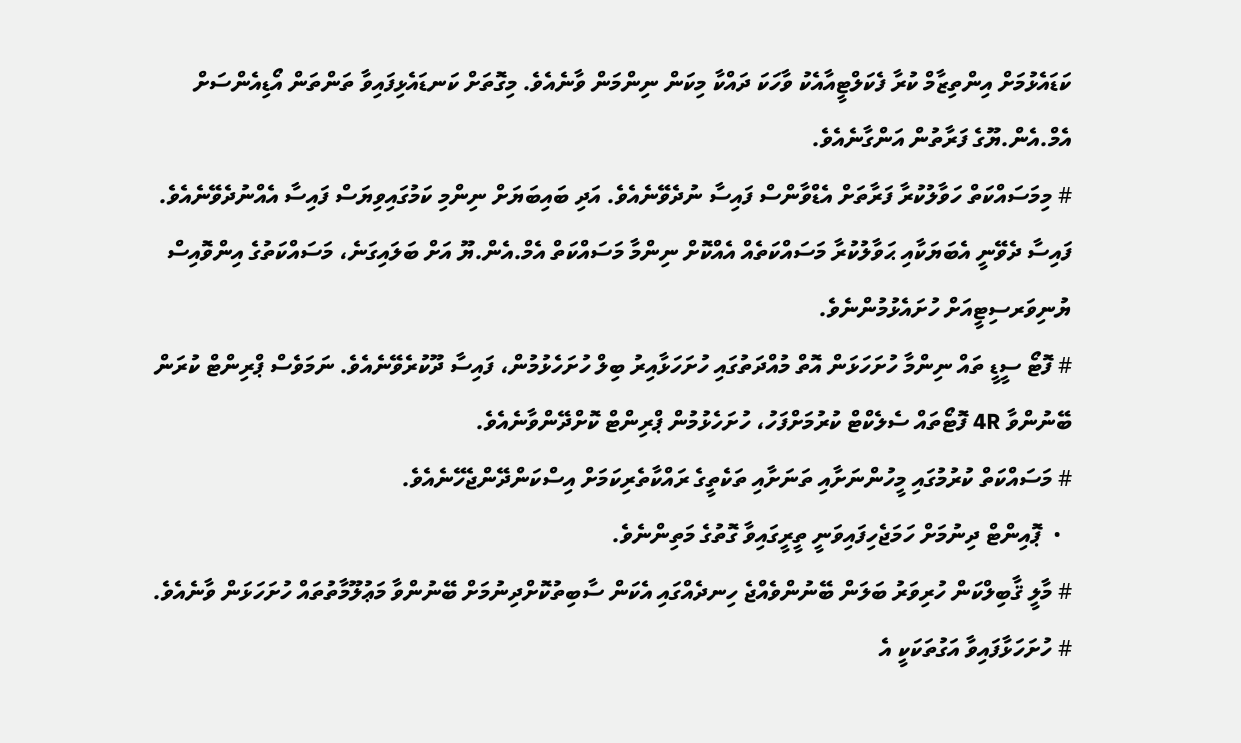ކަޑައެޅުމަށް އިންތިޒާމް ކުރާ ފެކަލްޓީއާއެކު ވާހަކަ ދައްކާ މިކަން ނިންމަން ވާނެއެވެ. މިގޮތަށް ކަނޑައެޅިފައިވާ ތަންތަން އޯޑިއެންސަށް އެމް.އެން.ޔޫގެ ފަރާތުން އަންގާނެއެވެ.
# މިމަސައްކަތް ހަވާލުކުރާ ފަރާތަށް އެޑްވާންސް ފައިސާ ނުދެވޭނެއެވެ. އަދި ބައިބަޔަށް ނިންމި ކަމުގައިވިޔަސް ފައިސާ އެއްނުދެވޭނެއެވެ. ފައިސާ ދެވޭނީ އެބަޔަކާއި ޙަވާލުކުރާ މަސައްކަތެއް އެއްކޮށް ނިންމާ މަސައްކަތް އެމް.އެން.ޔޫ އަށް ބަލައިގަނެ، މަސައްކަތުގެ އިންވޮއިސް ޔުނިވަރސިޓީއަށް ހުށައެޅުމުންނެވެ.
# ފޮޓޯ ސީޑީ ތައް ނިންމާ ހުށަހަޅަން އޮތް މުއްދަތުގައި ހުށަހަޅާއިރު ބިލް ހުށަހެޅުމުން، ފައިސާ ދޫކުރެވޭނެއެވެ. ނަމަވެސް ޕްރިންޓް ކުރަން ބޭނުންވާ 4R ފޮޓޯތައް ސެލެކްޓް ކުރުމަށްފަހު، ހުށަހެޅުމުން ޕްރިންޓް ކޮށްދޭންވާނެއެވެ.
# މަސައްކަތް ކުރުމުގައި މީހުންނަށާއި ތަނަށާއި ތަކެތީގެ ރައްކާތެރިކަމަށް އިސްކަންދޭންޖެހޭނެއެވެ.
  •  ޕޮއިންޓް ދިނުމަށް ހަމަޖެހިފައިވަނީ ތީރީގައިވާ ގޮތުގެ މަތިންނެވެ.
# މާލީ ޤާބިލްކަން ހުރިވަރު ބަލަން ބޭނުންވެއްޖެ ހިނދެއްގައި އެކަން ސާބިތުކޮށްދިނުމަށް ބޭނުންވާ މަޢުލޫމާތުތައް ހުށަހަޅަން ވާނެއެވެ.
# ހުށަހަޅާފައިވާ އަގުތަކަކީ އެ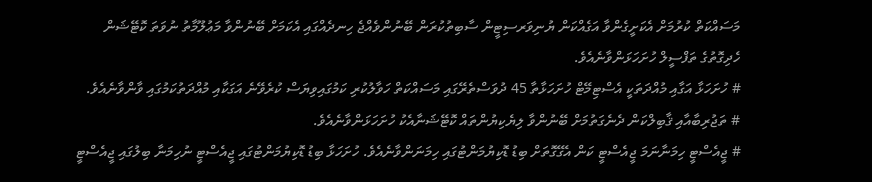މަސައްކަތް ކުރުމަށް އެކަށީގެންވާ އަގެއްކަން ޔުނިވަރސިޓީން ސާބިތުކުރަން ބޭނުންވެއްޖެ ހިނދެއްގައި އެކަމަށް ބޭނުންވާ މަޢުލޫމާތު ނުވަތަ ކޮޓޭޝަން ހެދިގޮތުގެ ތަފްސީލް ހުށަހަޅަންވާނެއެވެ.
# ހުށަހަޅާ އަގާއި މުއްދަތަކީ އެސްޓިމޭޓް ހުށަހަޅާތާ 45 ދުވަސްތެރޭގައި މަސައްކަތް ހަވާލުކުރި ކަމުގައިވިޔަސް ކުރެވޭނެ އަގަކާއި މުއްދަތުކަމުގައި ވާންވާނެއެވެ.
# ތަޖުރިބާއާއި ޤާބިލްކަން ދެނެގަތުމަށް ބޭނުންވާ ލިޔެކިޔުންތައް ކޮޓޭޝަނާއެކު ހުށަހަޅަންވާނެއެވެ.
# ޖީއެސްޓީ ހިމަނާނަމަ ޖީއެސްޓީ ކަން އެގޭގޮތަށް ބިޑު ޑޮކިޔުމަންޓުގައި ހިމަނަންވާނެއެވެ. ހުށަހަޅާ ބިޑު ޑޮކިޔުމަންޓުގައި ޖީއެސްޓީ ނުހިމަނާ ބިލުގައި ޖީއެސްޓީ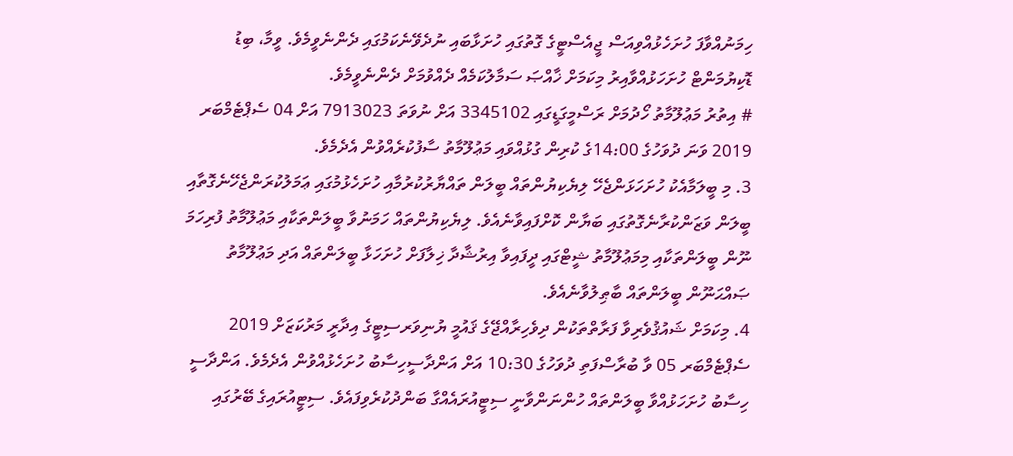ހިމަނުއްވާފަ ހުށަހެޅުއްވިއަސް ޖީއެސްޓީގެ ގޮތުގައި ހުށަޅާބައި ނުދެވޭނެކަމުގައި ދެންނެވީމެވެ. ވީމާ، ބިޑު ޑޮކިޔުމަންޓް ހުށަހަޅުއްވާއިރު މިކަމަށް ޚާއްޞަ ސަމާލުކަމެއް ދެއްވުމަށް ދެންނެވީމެވެ.
# އިތުރު މަޢުލޫމާތު ހޯދުމަށް ރަސްމީގަޑީގައި 3345102 އަށް ނުވަތަ 7913023 އަށް 04 ސެޕްޓެމްބަރ 2019 ވަނަ ދުވަހުގެ 14:00ގެ ކުރިން ގުޅުއްވައި މަޢުލޫމާތު ސާފުކުރެއްވުން އެދެމެވެ.
3. މި ބީލަމާއެކު ހުށަހަޅަންޖެހޭ ލިޔެކިޔުންތައް ބީލަން ތައްޔާރުކުރުމާއި ހުށަހެޅުމުގައި ޢަމަލުކުރަންޖެހޭނެގޮތާއި ބީލަން ވަޒަންކުރާނެގޮތުގައި ބަޔާން ކޮށްފައިވާނެއެވެ. ލިޔެކިޔުންތައް ހަމަނުވާ ބީލަންތަކާއި މަޢުލޫމާތު ފުރިހަމަ ނޫން ބީލަންތަކާއި މިމަޢުލޫމާތު ޝީޓްގައި ދީފައިވާ އިރުޝާދާ ޚިލާފަށް ހުށަހަޅާ ބީލަންތައް އަދި މަޢުލޫމާތު ޞައްޙަނޫން ބީލަންތައް ބާޠިލުވާނެއެވެ.
4. މިކަމަށް ޝައުޤުވެރިވާ ފަރާތްތަކުން ދިވެހިރާއްޖޭގެ ޤައުމީ ޔުނިވަރސިޓީގެ އިދާރީ މަރުކަޒަށް 2019 ސެޕްޓެމްބަރ 05 ވާ ބުރާސްފަތި ދުވަހުގެ 10:30 އަށް އަންދާސީހިސާބު ހުށަހެޅުއްވުން އެދެމެވެ. އަންދާސީ ހިސާބު ހުށަހަޅުއްވާ ބީލަންތައް ހުންނަންވާނީ ސިޓީއުރައެއްގާ ބަންދުކުރެވިފައެވެ. ސިޓީއުރައިގެ ބޭރުގައި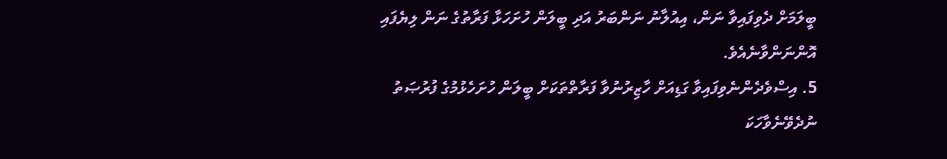ބީލަމަށް ދެވިފައިވާ ނަން، އިއުލާނު ނަންބަރު އަދި ބީލަން ހުށަހަޅާ ފަރާތުގެ ނަން ލިޔެފައި އޮންނަންވާނެއެވެ.
5. އިސްވެދެންނެވިފައިވާ ގަޑިއަށް ހާޒިރުނުވާ ފަރާތްތަކަށް ބީލަން ހުށަހެޅުމުގެ ފުރުޞަތު ނުދެވޭނެވާހަކަ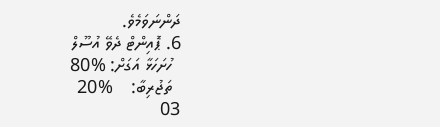ދަންނަވަމެވެ.
6. ޕޮއިންޓް ދެވޭ އުސޫލް
  ހުށަހަޅާ އަގަށް: %80
  ތަޖުރިބާ:    %20
03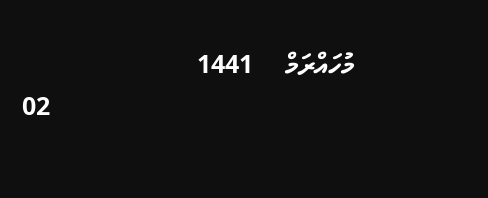މުހައްރަމް     1441
                                               02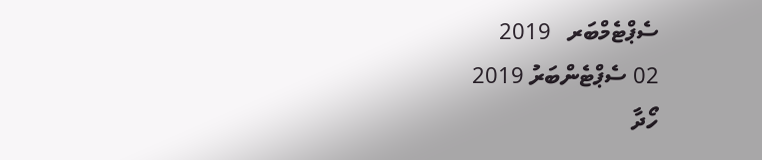ސެޕްޓެމްބަރ   2019
02 ސެޕްޓެންބަރު 2019
ހޯދާ